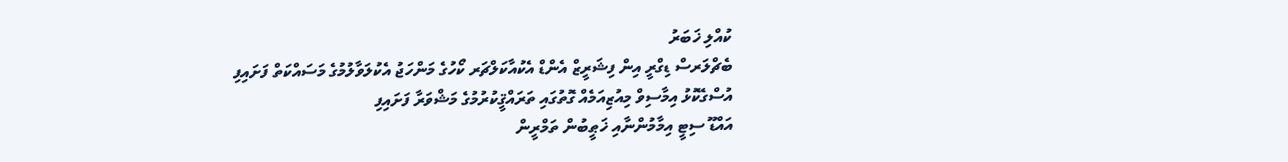ކުއްލި ޚަބަރު
ބެޗްލަރސް ޑިގްރީ އިން ފިޝަރީޒް އެންޑް އެކުއާކަލްޗަރ ކޯހުގެ މަންހަޖު އެކުލަވާލުމުގެ މަސައްކަތް ފަށައިފި
އުސްގެކޮޅު އިމާސިވް މިއުޒިއަމެއް ގޮތުގައި ތަރައްޤީކުރުމުގެ މަޝްވަރާ ފަށައިފި
އައްޑޫ ސިޓީ އިމާމުންނާއި ޚަޠީބުން ތަމްރީން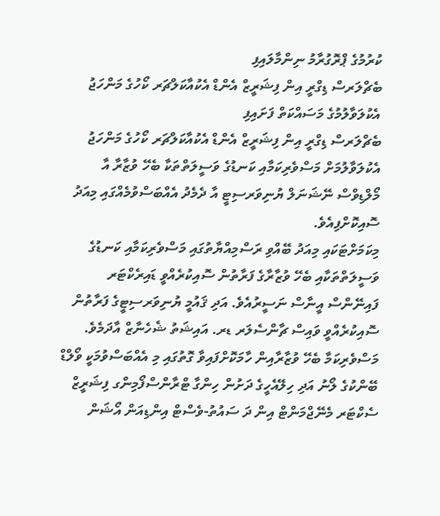ކުރުމުގެ ޕްރޮގުރާމު ނިންމާލައިފި
ބެޗްލަރސް ޑިގްރީ އިން ފިޝަރީޒް އެންޑް އެކުއާކަލްޗަރ ކޯހުގެ މަންހަޖު އެކުލަވާލުމުގެ މަސައްކަތް ފަށައިފި
ބެޗްލަރސް ޑިގްރީ އިން ފިޝަރީޒް އެންޑް އެކުއާކަލްޗަރ ކޯހުގެ މަންހަޖު އެކުލަވާލުމަށް މަސްވެރިކަމާއި ކަނޑުގެ ވަސީލަތްތަކާ ބެހޭ ވުޒާރާ އާ މޯލްޑިވްސް ނޭޝަނަލް ޔުނިވަރސިޓީ އާ ދެމެދު އެއްބަސްވުމެއްގައި މިއަދު ސޮއިކޮށްފިއެވެ.
މިކަމަށްޓަކައި މިއަދު ބޭއްވި ރަސްމިއްޔާތުގައި މަސްވެރިކަމާއި ކަނޑުގެ ވަސީލަތްތަކާއި ބެހޭ ވުޒާރާގެ ފަރާތުން ސޮއިކުރެއްވީ ޑައިރެކްޓަރ ފައިނޭންސް އީނާސް ނަސީރުއެވެ. އަދި ޤައުމީ ޔުނިވަރސިޓީގެ ފަރާތުން ސޮއިކުރެއްވީ ވައިސް ޗާންސެލަރ ޑރ. އައިޝަތު ޝެހެނާޒް އާދަމެވެ.
މަސްވެރިކަމާ ބެހޭ ވުޒާރާއިން ހާމަކޮށްފައިވާ ގޮތުގައި މި އެއްބަސްވުމަކީ ވޯލްޑް ބޭންކުގެ ލޯނު އަދި ހިލޭއެހީގެ ދަށުން ހިންގާ ޓްރާންސްފޯމިންގ ފިޝަރީޒް ސެކްޓަރ މެނޭޖްމަންޓް އިން ދަ ސައުތު-ވެސްޓް އިންޑިއަން އޯޝަން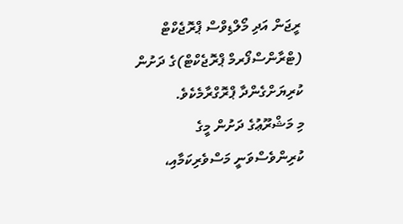ރީޖަން އަދި މޯލްޑިވްސް ޕްރޮޖެކްޓް (ޓްރާންސްފޯރމް ޕްރޮޖެކްޓް)ގެ ދަށުން ކުރިޔަށްގެންދާ ޕްރޮގްރާމެކެވެ.
މި މަޝްރޫޢުގެ ދަށުން މީގެ ކުރިންވެސްވަނީ މަސްވެރިކަމާއި،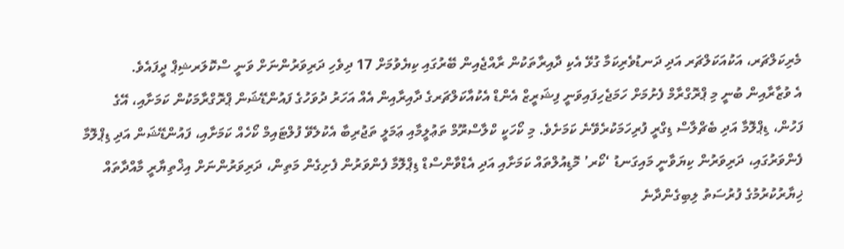މެރިކަލްޗަރ، އަކުއަކަލްޗަރ އަދި ދަނޑުވެރިކަމާ ގުޅޭ އެކި ދާއިރާތަކުން ރާއްޖެއިން ބޭރުގައި ކިޔެވުމަށް 17 ދިވެހި ދަރިވަރުންނަށް ވަނީ ސްކޮލަރޝިޕް ދީފައެވެ.
އެ ވުޒާރާއިން ބުނީ މި ޕްރޮގްރާމް ފެށުމަށް ހަމަޖެހިފައިވަނީ ފިޝަރީޒް އެންޑް އެކުއާކަލްޗަރގެ ދާއިރާއިން އެއް އަހަރު ދުވަހުގެ ފައުންޑޭޝަން ޕްރޮގްރާމަކުން ކަމަށާއި، އޭގެ ފަހުން، ޑިޕްލޮމާ އަދި ބެޗްލާސް ޑިގްރީ ފުރިހަމަކުރެވޭނެ ކަމަށެވެ. މި ކޯހަކީ ކްލާސްރޫމް ތަޢުލީމާއި ޢަމަލީ ތަޖުރިބާ އެކުލެވޭ ފުލްޓައިމް ކޯހެއް ކަމަށާއި، ފައުންޑޭޝަން އަދި ޑިޕްލޮމާ ފެންވަރުގައި، ދަރިވަރުން ކިޔަވާނީ މައިގަނޑު ‘ކޯރ’ މޮޑިއުލްތައް ކަމަށާއި އަދި އެޑްވާންސްޑް ޑިޕްލޮމާ ފެންވަރުން ފެށިގެން މަތިން، ދަރިވަރުންނަށް އިޚްތިޔާރީ މާއްދާތައް ޚިޔާރުކުރުމުގެ ފުރުސަތު ލިބިގެންދާނެ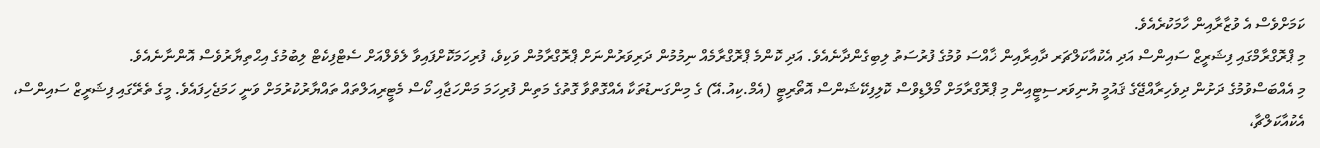ކަމަށްވެސް އެ ވުޒާރާއިން ހާމަކުރެއެވެ.
މި ޕްރޮގްރާމްގައި ފިޝަރީޒް ސައިންސް އަދި އެކުއާކަލްޗަރ ދާއިރާއިން ޚާއްސަ ވުމުގެ ފުރުސަތު ލިބިގެންދާނެއެވެ. އަދި ކޮންމެ ޕްރޮގްރާމެއް ނިމުމުން ދަރިވަރުންނަށް ޕްރޮގްރާމުން ވަކިވެ، ފުރިހަމަކޮށްފައިވާ ލެވެލްއަށް ސެޓްފިކެޓް ލިބުމުގެ އިޙްތިޔާރުވެސް އޮންނާނެއެވެ.
މި އެއްބަސްވުމުގެ ދަށުން ދިވެހިރާއްޖޭގެ ޤައުމީ ޔުނިވަރސިޓީއިން މި ޕްރޮގްރާމަށް މޯލްޑިވްސް ކޮލިފިކޭޝަންސް އޮތޯރިޓީ (އެމް.ކިއު.އޭ) ގެ މިންގަނޑުތަކާ އެއްގޮތްވާ ގޮތުގެ މަތިން ފުރިހަމަ މަންހަޖާއި ކޯސް މެޓީރިއަލްތައް ތައްޔާރުކުރުމަށް ވަނީ ހަމަޖެހިފައެވެ. މީގެ ތެރޭގައި ފިޝަރީޒް ސައިންސް، އެކުއާކަލްޗާ،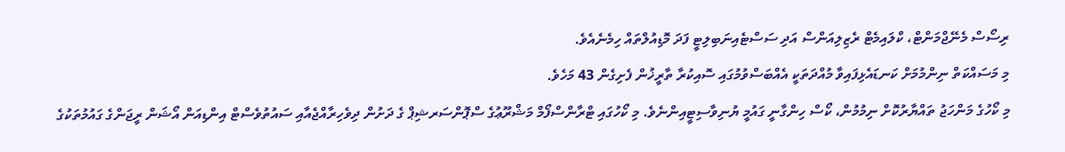ރިސޯސް މެނޭޖްމަންޓް، ކްލައިމެޓް ރެޒިލިއަންސް އަދި ސަސްޓެއިނަބިލިޓީ ފަދަ މޮޑިއުލްތައް ހިމެނެއެވެ.
މި މަސައްކަތް ނިންމުމަށް ކަނޑައެޅިފައިވާ މުއްދަތަކީ އެއްބަސްވުމުގައި ސޮއިކުރާ ތާރީޚުން ފެށިގެން 43 މަހެވެ.
މި ކޯހުގެ މަންހަޖު ތައްޔާރުކޮށް ނިމުމުން، ކޯސް ހިންގާނީ ގައުމީ ޔުނިވާސިޓީއިންނެވެ. މި ކޯހުގައި ޓްރާންސްފޯމް މަޝްރޫޢުގެ ސްޕޮންސަރޝިޕް ގެ ދަށުން ދިވެހިރާއްޖެއާއި ސައުތުވެސްޓް އިންޑިއަން އޯޝަން ރީޖަންގެ ގައުމުތަކުގެ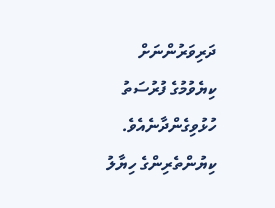ދަރިވަރުންނަށް ކިޔެވުމުގެ ފުރުސަތު ހުޅުވިގެންދާނެއެވެ.
ކިޔުންތެރިންގެ ހިޔާލު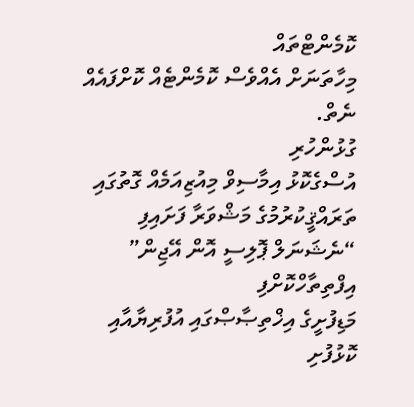ކޮމެންޓްތައް
މިހާތަނަށް އެއްވެސް ކޮމެންޓެއް ކޮށްފައެއް ނެތް.
ގުޅުންހުރި
އުސްގެކޮޅު އިމާސިވް މިއުޒިއަމެއް ގޮތުގައި ތަރައްޤީކުރުމުގެ މަޝްވަރާ ފަށައިފި
“ނެޝަނަލް ޕޮލިސީ އޮން އޭޖިން” އިފްތިތާހްކޮށްފި
މަޑިފުށީގެ އިޚްތިޞާޞްގައި އުފުރިޔާއާއި ކޮޅުފުށި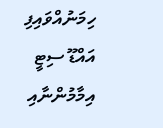ހިމަނުއްވައިފި
އައްޑޫ ސިޓީ އިމާމުންނާއި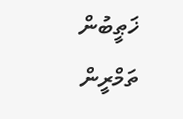ޚަޠީބުން ތަމްރީން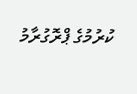ކުރުމުގެ ޕްރޮގުރާމު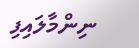ނިންމާލައިފި